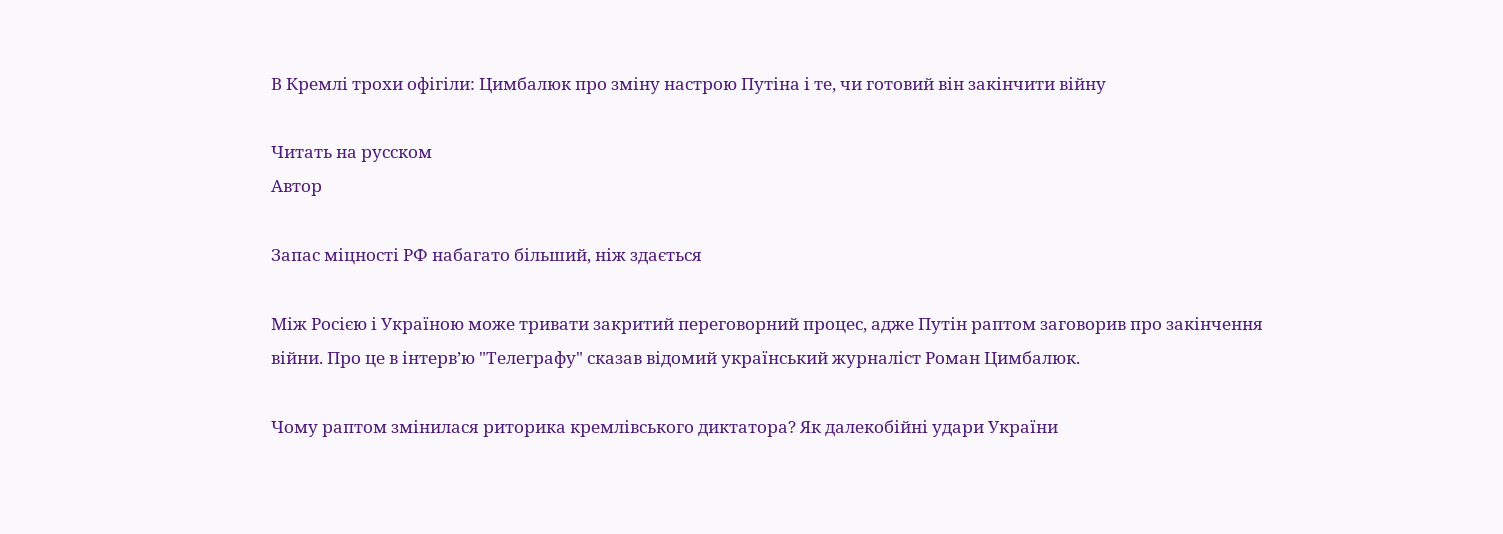В Кремлі трохи офігіли: Цимбалюк про зміну настрою Путіна і те, чи готовий він закінчити війну

Читать на русском
Автор

Запас міцності РФ набагато більший, ніж здається

Між Росією і Україною може тривати закритий переговорний процес, адже Путін раптом заговорив про закінчення війни. Про це в інтерв’ю "Телеграфу" сказав відомий український журналіст Роман Цимбалюк.

Чому раптом змінилася риторика кремлівського диктатора? Як далекобійні удари України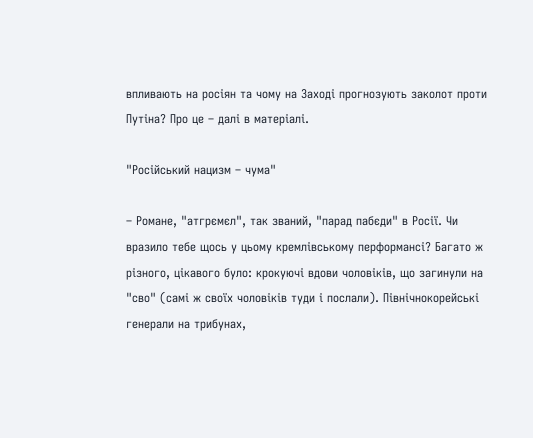впливають на росіян та чому на Заході прогнозують заколот проти Путіна? Про це – далі в матеріалі.

"Російський нацизм – чума"

– Романе, "атгрємєл", так званий, "парад пабєди" в Росії. Чи вразило тебе щось у цьому кремлівському перформансі? Багато ж різного, цікавого було: крокуючі вдови чоловіків, що загинули на "сво" (самі ж своїх чоловіків туди і послали). Північнокорейські генерали на трибунах,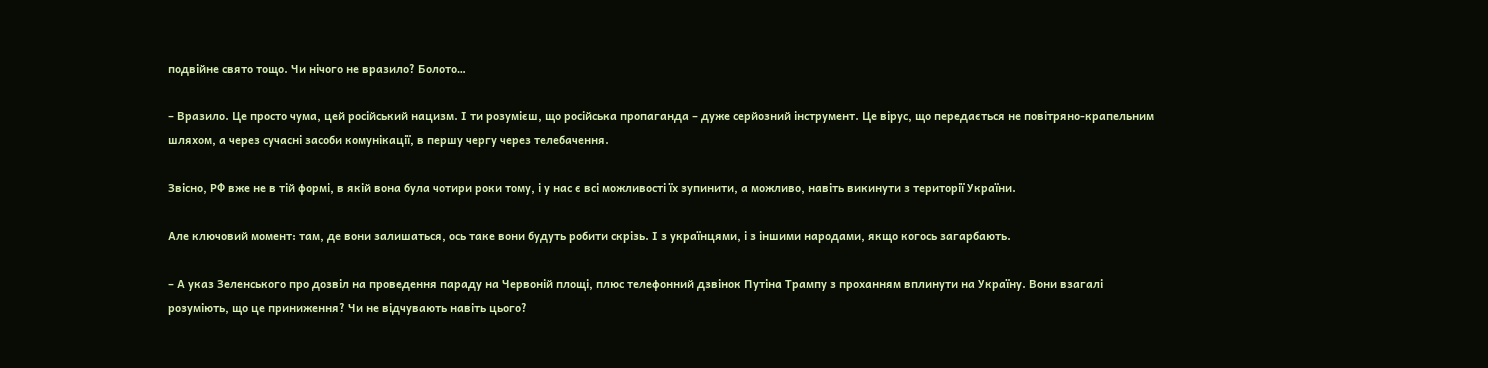подвійне свято тощо. Чи нічого не вразило? Болото…

– Вразило. Це просто чума, цей російський нацизм. І ти розумієш, що російська пропаганда – дуже серйозний інструмент. Це вірус, що передається не повітряно-крапельним шляхом, а через сучасні засоби комунікації, в першу чергу через телебачення.

Звісно, РФ вже не в тій формі, в якій вона була чотири роки тому, і у нас є всі можливості їх зупинити, а можливо, навіть викинути з території України.

Але ключовий момент: там, де вони залишаться, ось таке вони будуть робити скрізь. І з українцями, і з іншими народами, якщо когось загарбають.

– А указ Зеленського про дозвіл на проведення параду на Червоній площі, плюс телефонний дзвінок Путіна Трампу з проханням вплинути на Україну. Вони взагалі розуміють, що це приниження? Чи не відчувають навіть цього?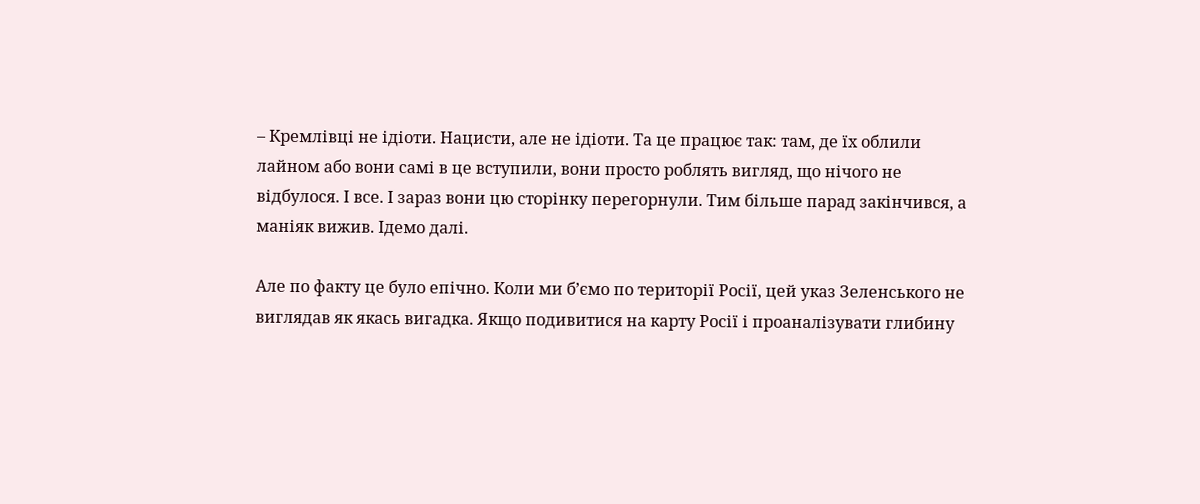– Кремлівці не ідіоти. Нацисти, але не ідіоти. Та це працює так: там, де їх облили лайном або вони самі в це вступили, вони просто роблять вигляд, що нічого не відбулося. І все. І зараз вони цю сторінку перегорнули. Тим більше парад закінчився, а маніяк вижив. Ідемо далі.

Але по факту це було епічно. Коли ми б’ємо по території Росії, цей указ Зеленського не виглядав як якась вигадка. Якщо подивитися на карту Росії і проаналізувати глибину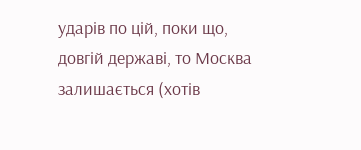ударів по цій, поки що, довгій державі, то Москва залишається (хотів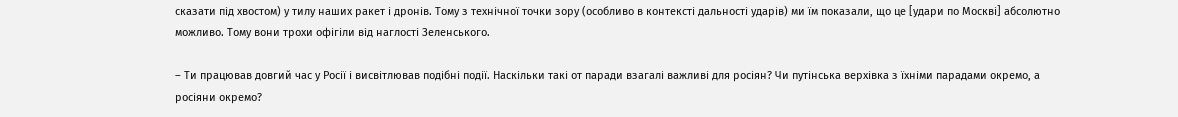сказати під хвостом) у тилу наших ракет і дронів. Тому з технічної точки зору (особливо в контексті дальності ударів) ми їм показали, що це [удари по Москві] абсолютно можливо. Тому вони трохи офігіли від наглості Зеленського.

– Ти працював довгий час у Росії і висвітлював подібні події. Наскільки такі от паради взагалі важливі для росіян? Чи путінська верхівка з їхніми парадами окремо, а росіяни окремо?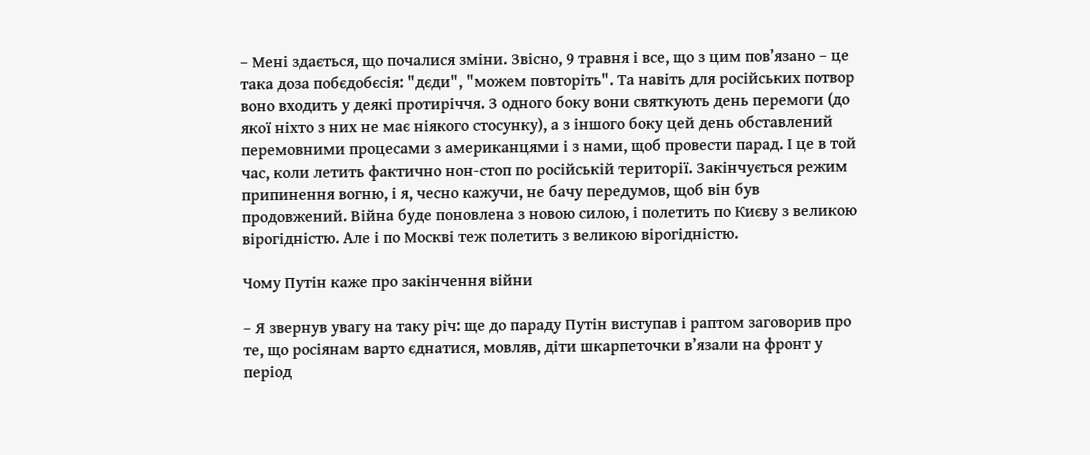– Мені здається, що почалися зміни. Звісно, 9 травня і все, що з цим пов’язано – це така доза побєдобєсія: "дєди", "можем повторіть". Та навіть для російських потвор воно входить у деякі протиріччя. З одного боку вони святкують день перемоги (до якої ніхто з них не має ніякого стосунку), а з іншого боку цей день обставлений перемовними процесами з американцями і з нами, щоб провести парад. І це в той час, коли летить фактично нон-стоп по російській території. Закінчується режим припинення вогню, і я, чесно кажучи, не бачу передумов, щоб він був продовжений. Війна буде поновлена з новою силою, і полетить по Києву з великою вірогідністю. Але і по Москві теж полетить з великою вірогідністю.

Чому Путін каже про закінчення війни

– Я звернув увагу на таку річ: ще до параду Путін виступав і раптом заговорив про те, що росіянам варто єднатися, мовляв, діти шкарпеточки в’язали на фронт у період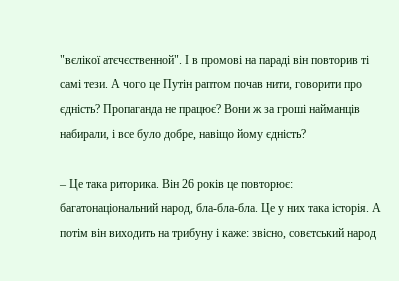"вєлікої атєчєственной". І в промові на параді він повторив ті самі тези. А чого це Путін раптом почав нити, говорити про єдність? Пропаганда не працює? Вони ж за гроші найманців набирали, і все було добре, навіщо йому єдність?

– Це така риторика. Він 26 років це повторює: багатонаціональний народ, бла-бла-бла. Це у них така історія. А потім він виходить на трибуну і каже: звісно, совєтський народ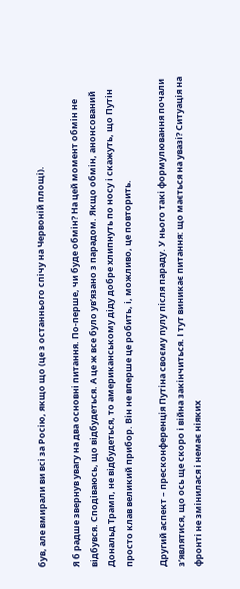був, але вмирали ви всі за Росію, якщо що (це з останнього спічу на Червоній площі).

Я б радше звернув увагу на два основні питання. По-перше, чи буде обмін? На цей момент обмін не відбувся. Сподіваюсь, що відбудеться. А це ж все було ув’язано з парадом. Якщо обмін, анонсований Дональд Трамп, не відбудеться, то американському діду добре хлипнуть по носу і скажуть, що Путін просто клав великий прибор. Він не вперше це робить, і, можливо, це повторить.

Другий аспект – пресконференція Путіна своєму пулу після параду. У нього такі формулювання почали з’являтися, що ось ще скоро і війна закінчиться. І тут виникає питання: що мається на увазі? Ситуація на фронті не змінилася і немає ніяких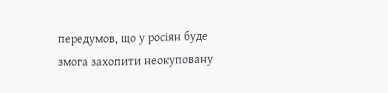передумов, що у росіян буде змога захопити неокуповану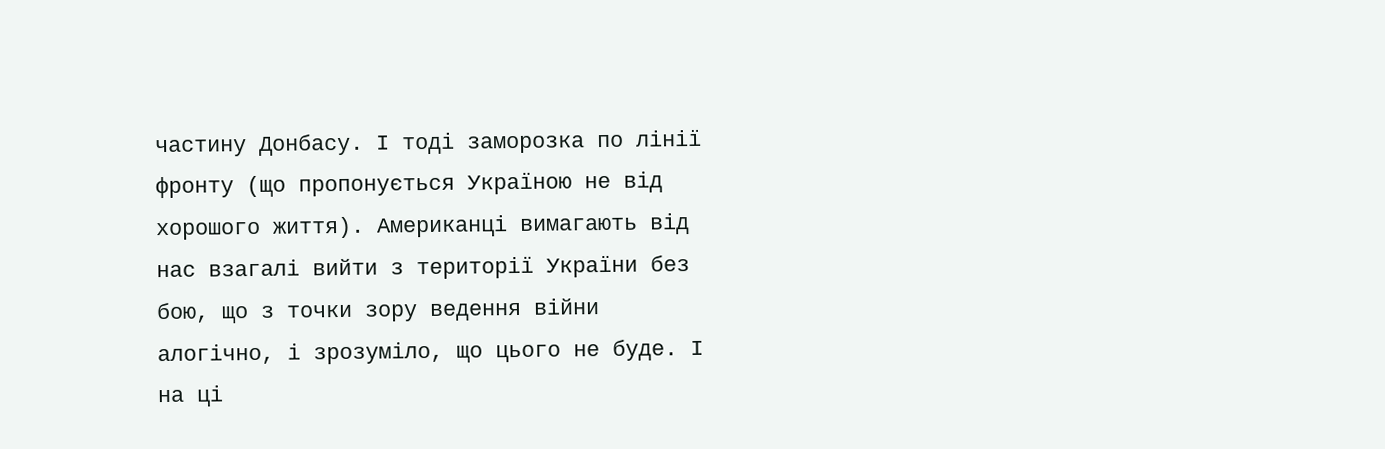частину Донбасу. І тоді заморозка по лінії фронту (що пропонується Україною не від хорошого життя). Американці вимагають від нас взагалі вийти з території України без бою, що з точки зору ведення війни алогічно, і зрозуміло, що цього не буде. І на ці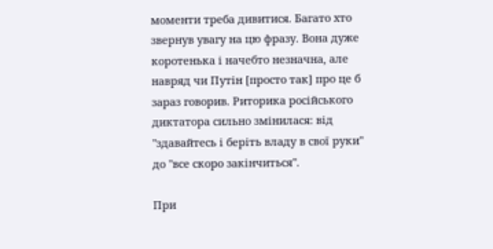моменти треба дивитися. Багато хто звернув увагу на цю фразу. Вона дуже коротенька і начебто незначна, але навряд чи Путін [просто так] про це б зараз говорив. Риторика російського диктатора сильно змінилася: від "здавайтесь і беріть владу в свої руки" до "все скоро закінчиться".

При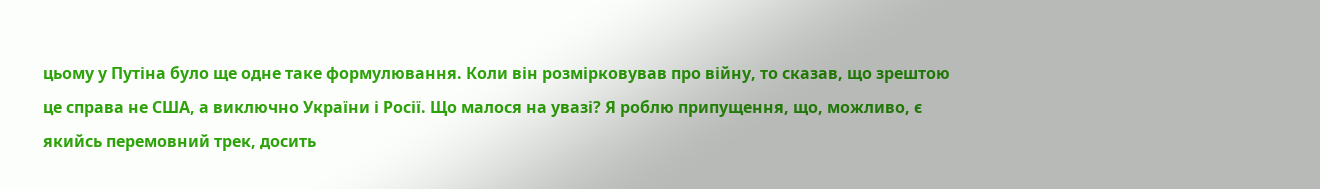цьому у Путіна було ще одне таке формулювання. Коли він розмірковував про війну, то сказав, що зрештою це справа не США, а виключно України і Росії. Що малося на увазі? Я роблю припущення, що, можливо, є якийсь перемовний трек, досить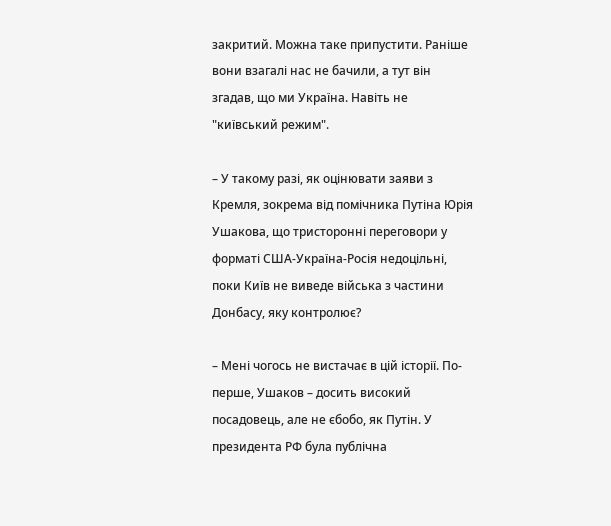закритий. Можна таке припустити. Раніше вони взагалі нас не бачили, а тут він згадав, що ми Україна. Навіть не "київський режим".

– У такому разі, як оцінювати заяви з Кремля, зокрема від помічника Путіна Юрія Ушакова, що тристоронні переговори у форматі США-Україна-Росія недоцільні, поки Київ не виведе війська з частини Донбасу, яку контролює?

– Мені чогось не вистачає в цій історії. По-перше, Ушаков – досить високий посадовець, але не єбобо, як Путін. У президента РФ була публічна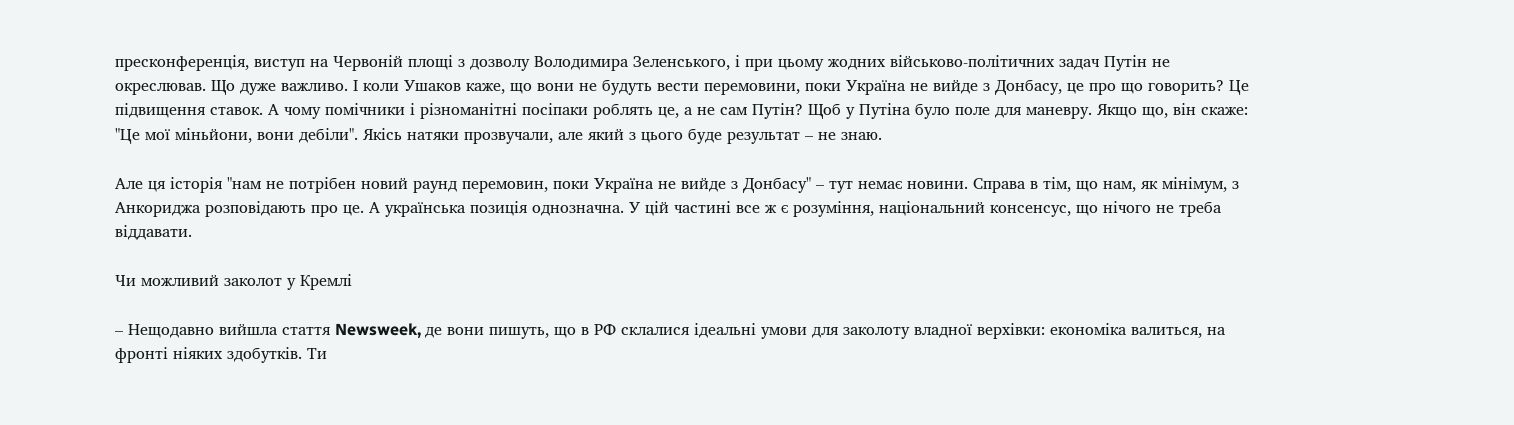пресконференція, виступ на Червоній площі з дозволу Володимира Зеленського, і при цьому жодних військово-політичних задач Путін не окреслював. Що дуже важливо. І коли Ушаков каже, що вони не будуть вести перемовини, поки Україна не вийде з Донбасу, це про що говорить? Це підвищення ставок. А чому помічники і різноманітні посіпаки роблять це, а не сам Путін? Щоб у Путіна було поле для маневру. Якщо що, він скаже: "Це мої міньйони, вони дебіли". Якісь натяки прозвучали, але який з цього буде результат – не знаю.

Але ця історія "нам не потрібен новий раунд перемовин, поки Україна не вийде з Донбасу" – тут немає новини. Справа в тім, що нам, як мінімум, з Анкориджа розповідають про це. А українська позиція однозначна. У цій частині все ж є розуміння, національний консенсус, що нічого не треба віддавати.

Чи можливий заколот у Кремлі

– Нещодавно вийшла стаття Newsweek, де вони пишуть, що в РФ склалися ідеальні умови для заколоту владної верхівки: економіка валиться, на фронті ніяких здобутків. Ти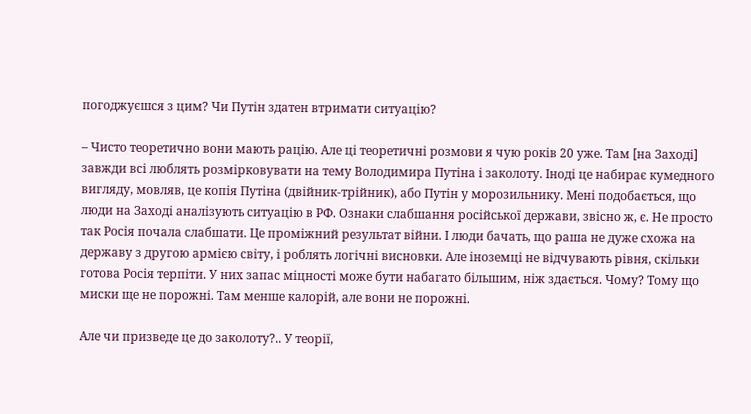погоджуєшся з цим? Чи Путін здатен втримати ситуацію?

– Чисто теоретично вони мають рацію. Але ці теоретичні розмови я чую років 20 уже. Там [на Заході] завжди всі люблять розмірковувати на тему Володимира Путіна і заколоту. Іноді це набирає кумедного вигляду, мовляв, це копія Путіна (двійник-трійник), або Путін у морозильнику. Мені подобається, що люди на Заході аналізують ситуацію в РФ. Ознаки слабшання російської держави, звісно ж, є. Не просто так Росія почала слабшати. Це проміжний результат війни. І люди бачать, що раша не дуже схожа на державу з другою армією світу, і роблять логічні висновки. Але іноземці не відчувають рівня, скільки готова Росія терпіти. У них запас міцності може бути набагато більшим, ніж здається. Чому? Тому що миски ще не порожні. Там менше калорій, але вони не порожні.

Але чи призведе це до заколоту?.. У теорії,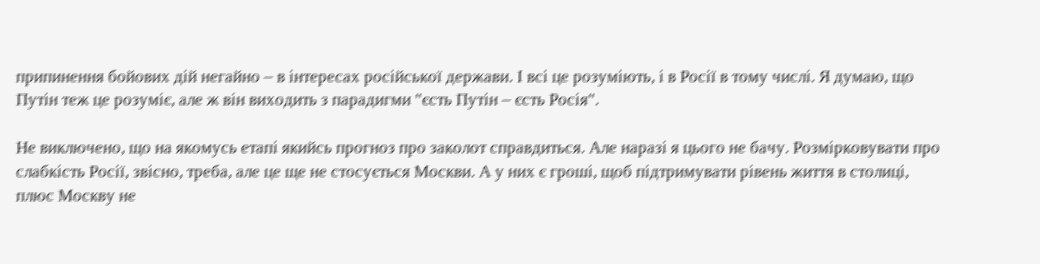припинення бойових дій негайно – в інтересах російської держави. І всі це розуміють, і в Росії в тому числі. Я думаю, що Путін теж це розуміє, але ж він виходить з парадигми "єсть Путін – єсть Росія".

Не виключено, що на якомусь етапі якийсь прогноз про заколот справдиться. Але наразі я цього не бачу. Розмірковувати про слабкість Росії, звісно, треба, але це ще не стосується Москви. А у них є гроші, щоб підтримувати рівень життя в столиці, плюс Москву не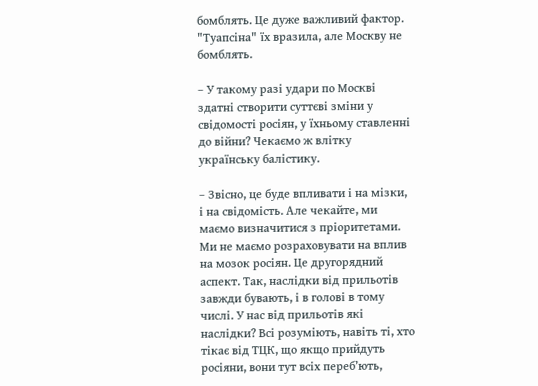бомблять. Це дуже важливий фактор. "Туапсіна" їх вразила, але Москву не бомблять.

– У такому разі удари по Москві здатні створити суттєві зміни у свідомості росіян, у їхньому ставленні до війни? Чекаємо ж влітку українську балістику.

– Звісно, це буде впливати і на мізки, і на свідомість. Але чекайте, ми маємо визначитися з пріоритетами. Ми не маємо розраховувати на вплив на мозок росіян. Це другорядний аспект. Так, наслідки від прильотів завжди бувають, і в голові в тому числі. У нас від прильотів які наслідки? Всі розуміють, навіть ті, хто тікає від ТЦК, що якщо прийдуть росіяни, вони тут всіх переб’ють,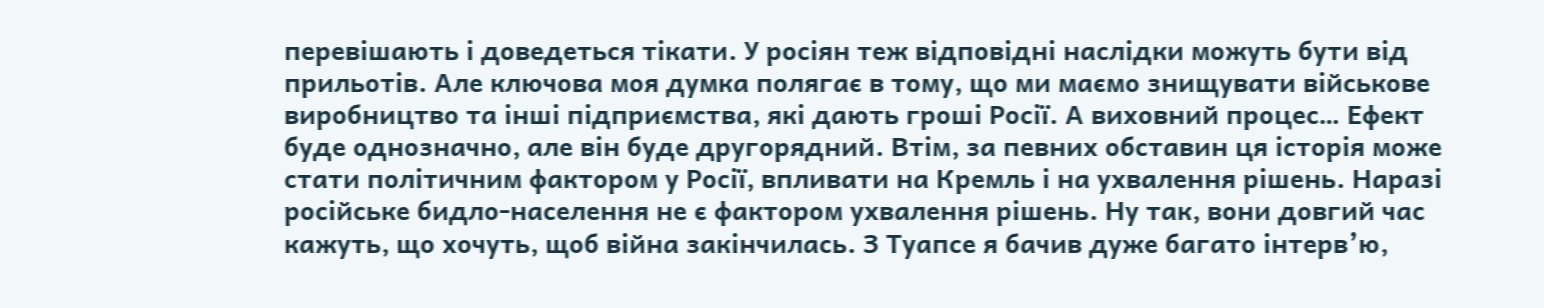перевішають і доведеться тікати. У росіян теж відповідні наслідки можуть бути від прильотів. Але ключова моя думка полягає в тому, що ми маємо знищувати військове виробництво та інші підприємства, які дають гроші Росії. А виховний процес… Ефект буде однозначно, але він буде другорядний. Втім, за певних обставин ця історія може стати політичним фактором у Росії, впливати на Кремль і на ухвалення рішень. Наразі російське бидло-населення не є фактором ухвалення рішень. Ну так, вони довгий час кажуть, що хочуть, щоб війна закінчилась. З Туапсе я бачив дуже багато інтерв’ю,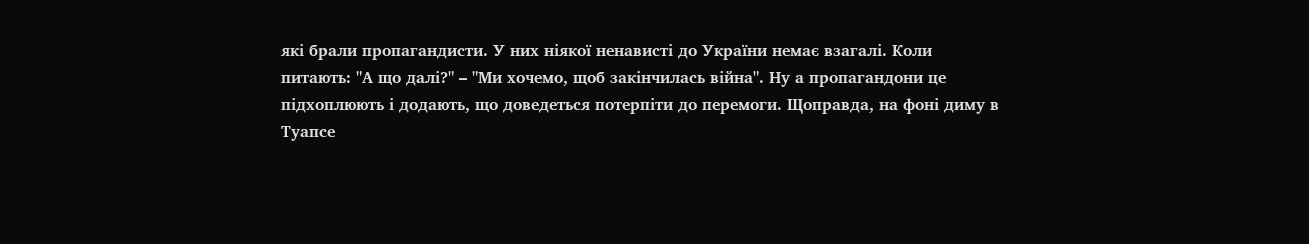які брали пропагандисти. У них ніякої ненависті до України немає взагалі. Коли питають: "А що далі?" – "Ми хочемо, щоб закінчилась війна". Ну а пропагандони це підхоплюють і додають, що доведеться потерпіти до перемоги. Щоправда, на фоні диму в Туапсе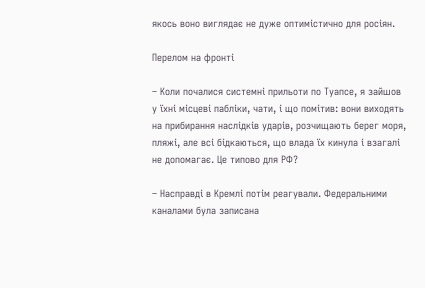якось воно виглядає не дуже оптимістично для росіян.

Перелом на фронті

– Коли почалися системні прильоти по Туапсе, я зайшов у їхні місцеві пабліки, чати, і що помітив: вони виходять на прибирання наслідків ударів, розчищають берег моря, пляжі, але всі бідкаються, що влада їх кинула і взагалі не допомагає. Це типово для РФ?

– Насправді в Кремлі потім реагували. Федеральними каналами була записана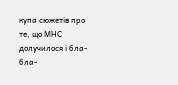купа сюжетів про те, що МНС долучилося і бла-бла-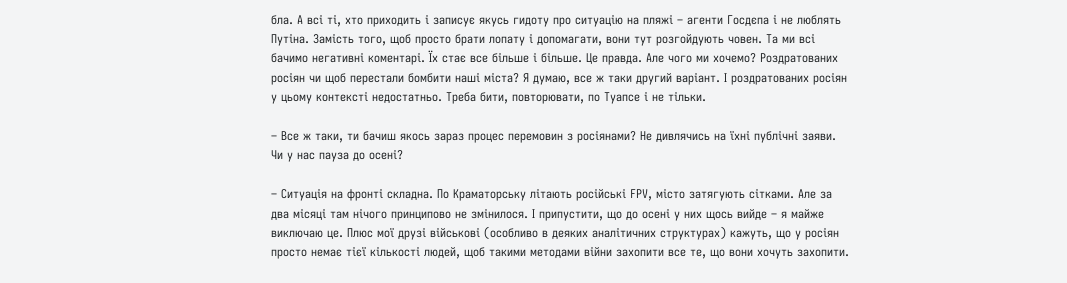бла. А всі ті, хто приходить і записує якусь гидоту про ситуацію на пляжі – агенти Госдєпа і не люблять Путіна. Замість того, щоб просто брати лопату і допомагати, вони тут розгойдують човен. Та ми всі бачимо негативні коментарі. Їх стає все більше і більше. Це правда. Але чого ми хочемо? Роздратованих росіян чи щоб перестали бомбити наші міста? Я думаю, все ж таки другий варіант. І роздратованих росіян у цьому контексті недостатньо. Треба бити, повторювати, по Туапсе і не тільки.

– Все ж таки, ти бачиш якось зараз процес перемовин з росіянами? Не дивлячись на їхні публічні заяви. Чи у нас пауза до осені?

– Ситуація на фронті складна. По Краматорську літають російські FPV, місто затягують сітками. Але за два місяці там нічого принципово не змінилося. І припустити, що до осені у них щось вийде – я майже виключаю це. Плюс мої друзі військові (особливо в деяких аналітичних структурах) кажуть, що у росіян просто немає тієї кількості людей, щоб такими методами війни захопити все те, що вони хочуть захопити.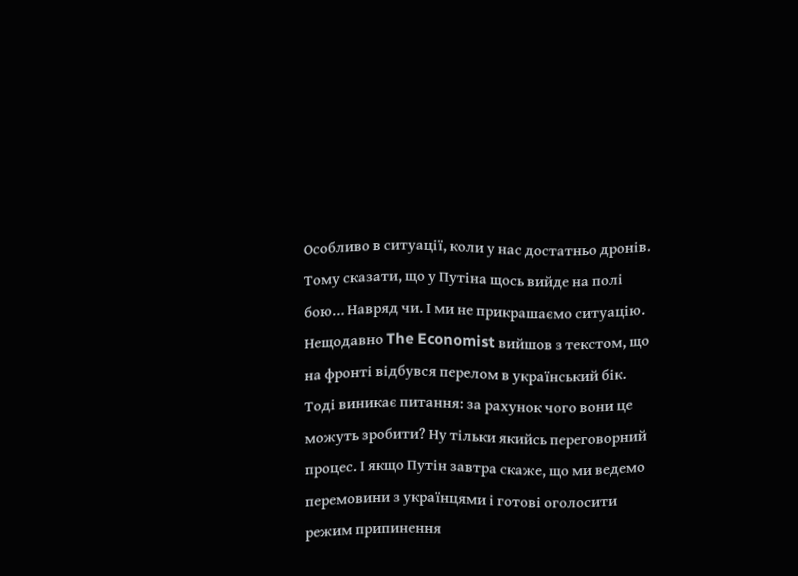Особливо в ситуації, коли у нас достатньо дронів. Тому сказати, що у Путіна щось вийде на полі бою… Навряд чи. І ми не прикрашаємо ситуацію. Нещодавно The Economist вийшов з текстом, що на фронті відбувся перелом в український бік. Тоді виникає питання: за рахунок чого вони це можуть зробити? Ну тільки якийсь переговорний процес. І якщо Путін завтра скаже, що ми ведемо перемовини з українцями і готові оголосити режим припинення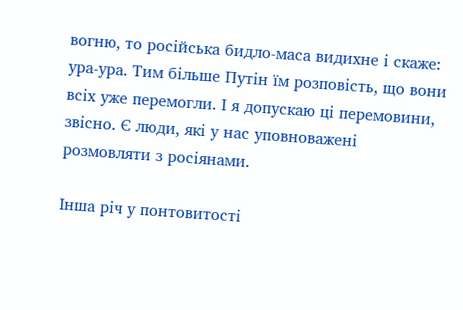вогню, то російська бидло-маса видихне і скаже: ура-ура. Тим більше Путін їм розповість, що вони всіх уже перемогли. І я допускаю ці перемовини, звісно. Є люди, які у нас уповноважені розмовляти з росіянами.

Інша річ у понтовитості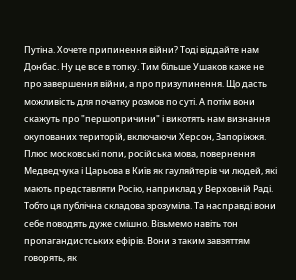Путіна. Хочете припинення війни? Тоді віддайте нам Донбас. Ну це все в топку. Тим більше Ушаков каже не про завершення війни, а про призупинення. Що дасть можливість для початку розмов по суті. А потім вони скажуть про "першопричини" і викотять нам визнання окупованих територій, включаючи Херсон, Запоріжжя. Плюс московські попи, російська мова, повернення Медведчука і Царьова в Київ як гауляйтерів чи людей, які мають представляти Росію, наприклад у Верховній Раді. Тобто ця публічна складова зрозуміла. Та насправді вони себе поводять дуже смішно. Візьмемо навіть тон пропагандистських ефірів. Вони з таким завзяттям говорять, як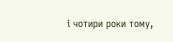і чотири роки тому,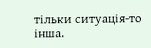тільки ситуація-то інша.